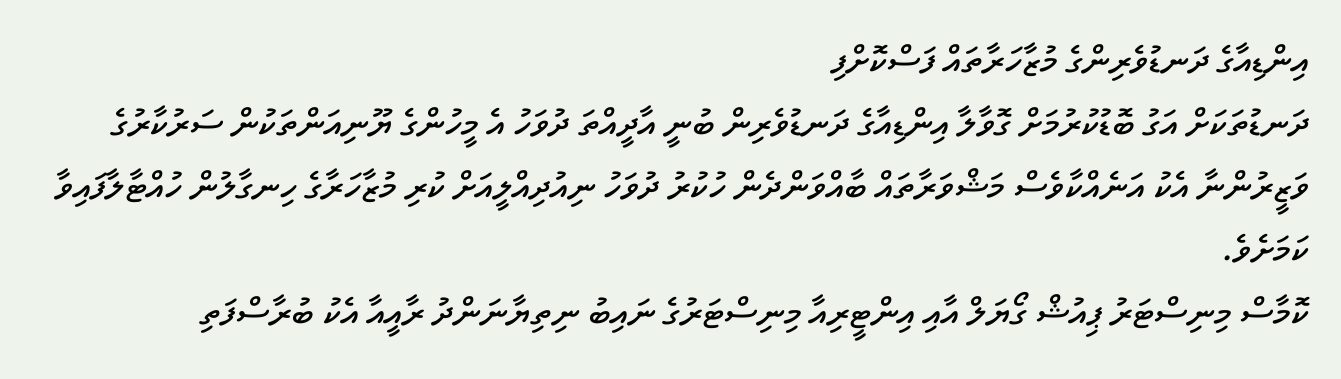އިންޑިއާގެ ދަނޑުވެރިންގެ މުޒާހަރާތައް ފަސްކޮށްފި
ދަނޑުތަކަށް އަގު ބޮޑުކުރުމަށް ގޮވާލާ އިންޑިއާގެ ދަނޑުވެރިން ބުނީ އާދީއްތަ ދުވަހު އެ މީހުންގެ ޔޫނިއަންތަކުން ސަރުކާރުގެ ވަޒީރުންނާ އެކު އަނެއްކާވެސް މަޝްވަރާތައް ބާއްވަންދެން ހުކުރު ދުވަހު ނިއުދިއްލީއަށް ކުރި މުޒާހަރާގެ ހިނގާލުން ހުއްޓާލާފައިވާ ކަމަށެވެ.
ކޮމާސް މިނިސްޓަރު ޕިއުޝް ގޯޔަލް އާއި އިންޓީރިއާ މިނިސްޓަރުގެ ނައިބު ނިތިޔާނަންދު ރާއީއާ އެކު ބުރާސްފަތި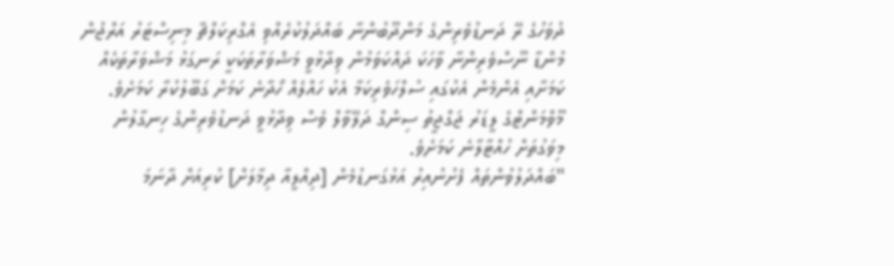ދުވަހުގެ ރޭ ދަނޑުވެރިންގެ މަންދޫބުންނާ ބައްދަލުކުރެއްވި އެގްރިކަލްޗާ މިނިސްޓަރު އަރްޖުން މުންޑާ ނޫސްވެރިންނާ ވާހަކަ ދައްކަވަމުން ވިދާޅުވީ މަޝްވަރާތަކަކީ ރަނގަޅު މަޝްވަރާތަކެއް ކަމަށާއި އެންމެން އެކުގައި ސުލްހަވެރިކަމާ އެކު ހައްލެއް ހޯދާނެ ކަމަށް ގަބޫލުކުރާ ކަމަށެވެ.
މޫވްމަންޓްގެ ލީޑަރު ޖަގްޖީތު ސިންގް ދަލޭވާލް ވެސް ވިދާޅުވީ ދަނޑުވެރިންގެ ހިނގާލުން މިވަގުތަށް ހުއްޓާލާނެ ކަމަށެވެ.
"ބައްދަލުވުންތައް ފެށުނުއިރު އަޅުގަނޑުމެން [ދިއްލީއާ ދިމާލަށް] ކުރިއަށް ދާނަމަ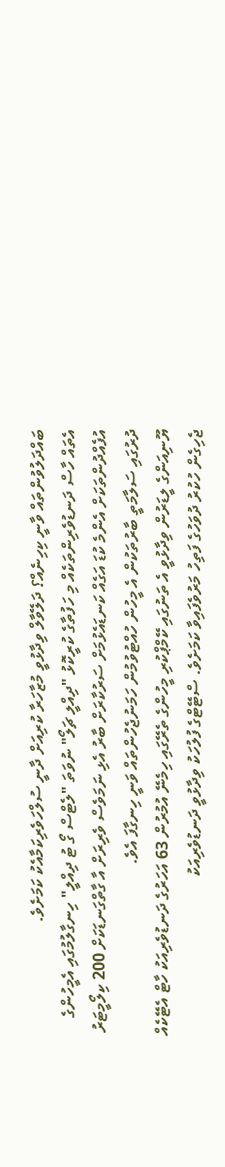ބައްދަލުވުންތައް ވާނީ ކިހިނެއް؟ ދަލޭވާލް ވިދާޅުވީ މުޒާހަރާ ކުރިއަށް ދާނީ ސުލްހަވެރިކަމާއެކު ކަމަށެވެ.
އެތައް ހާސް ދަނޑުވެރިންތަކެއް މި ހަފުތާގެ ކުރީކޮޅު "ދިއްލީ ޗަލޯ" ނުވަތަ "ލެޓްސް ގޯ ޓު ދިއްލީ" ހިނގާލުމުގައި އެމީހުންގެ އުފެއްދުންތަކަށް އެންމެ ކުޑަ އަގެއް ކަނޑައެޅުމަށް ސަރުކާރަށް ބާރު އެޅި ނަމަވެސް ވެރިރަށް އާ ގާތްގަނޑަކަށް 200 ކިލޯމީޓަރު ދުރުގައި ސަލާމަތީ ބާރުތަކުން އެ މީހުން ހުއްޓުވުމުން ހަމަނުޖެހުންތައް ވަނީ ހިނގާފަ އެވެ.
ޔޫނިއަންގެ ލީޑަރުން ވިދާޅުވީ އެ ތަނުގައި ކޭމްޕްކުރި މީހުންގެ ތެރޭގައި ހިމެނޭ އުމުރުން 63 އަހަރުގެ ދަނޑުވެރިއަކު ހާޓް އެޓޭކެއް ޖެހިގެން ހުކުރު ދުވަހުގެ ފަތިހު މަރުވެފައިވާ ކަމަށެވެ. ސްޓޭޓްގެ ފުލުހަކު ވިދާޅުވީ ދަނޑުވެރިއަކު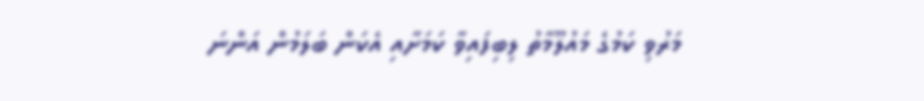މަރުވި ކަމުގެ މައުލޫމާތު ލިބިފައިވާ ކަމަށާއި އެކަން ބަލަމުން އަންނަ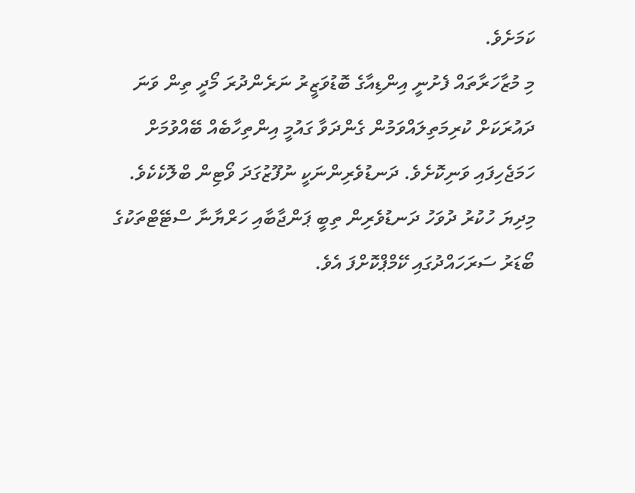ކަމަށެވެ.
މި މުޒާހަރާތައް ފެށުނީ އިންޑިއާގެ ބޮޑުވަޒީރު ނަރެންދުރަ މޯދީ ތިން ވަނަ ދައުރަކަށް ކުރިމަތިލައްވަމުން ގެންދަވާ ގައުމީ އިންތިހާބެއް ބޭއްވުމަށް ހަމަޖެހިފައި ވަނިކޮށެވެ. ދަނޑުވެރިންނަކީ ނުފޫޒުގަދަ ވޯޓިން ބްލޮކެކެވެ.
މިދިޔަ ހުކުރު ދުވަހު ދަނޑުވެރިން ތިބީ ޕަންޖާބާއި ހަރްޔާނާ ސްޓޭޓްތަކުގެ ބޯޑަރު ސަރަހައްދުގައި ކޭމްޕްކޮށްފަ އެވެ.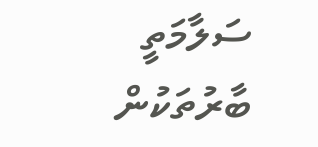ސަލާމަތީ ބާރުތަކުން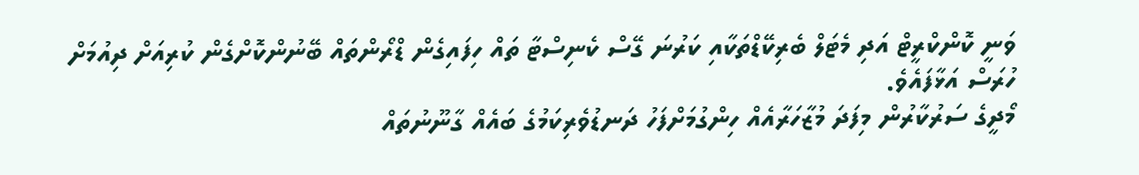ވަނީ ކޮންކްރީޓް އަދި މެޓަލް ބެރިކޭޑްތަކާއި ކަރުނަ ގޭސް ކެނިސްޓާ ތައް ހިފައިގެން ޑްރޯންތައް ބޭނުންކޮށްގެން ކުރިއަށް ދިއުމަށް ހުރަސް އަޅާފައެވެ.
މޯދީގެ ސަރުކާރުން މިފަދަ މުޒާހަރާއެއް ހިންގުމަށްފަހު ދަނޑުވެރިކަމުގެ ބައެއް ގާނޫނުތައް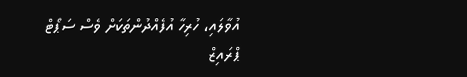އުވާލައި، ހުރިހާ އުފެއްދުންތަކަށް ވެސް ސަޕޯޓް ޕްރައިޒް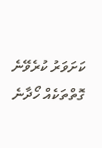ކަށަވަރު ކުރެވޭނެ ގޮތްތަކެއް ހޯދާނެ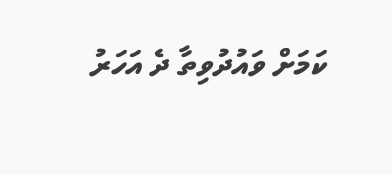ކަމަށް ވައުދުވިތާ ދެ އަހަރު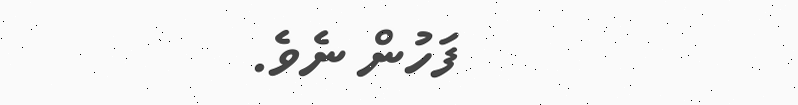ފަހުން ނެވެ.